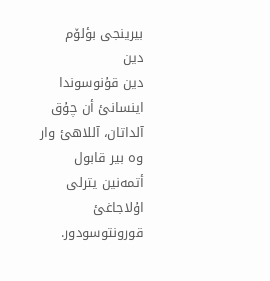بیرینجی بؤلۆم
دین
دین قۇنوسوندا اینسانئ أن چۇق آلداتان، آللاهئ وار وە بیر قابول أتمەنین یترلی اۇلاجاغئ قورونتوسودور.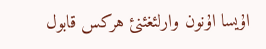اۇیسا اۇنون وارلئغئنئ هرکس قابول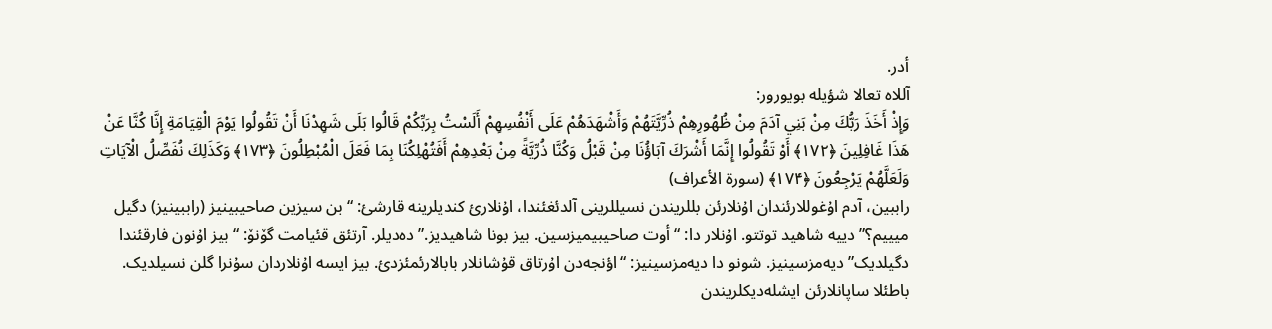أدر.
آللاە تعالا شؤیلە بویورور:
وَإِذْ أَخَذَ رَبُّكَ مِنْ بَنِي آدَمَ مِنْ ظُهُورِهِمْ ذُرِّيَّتَهُمْ وَأَشْهَدَهُمْ عَلَى أَنْفُسِهِمْ أَلَسْتُ بِرَبِّكُمْ قَالُوا بَلَى شَهِدْنَا أَنْ تَقُولُوا يَوْمَ الْقِيَامَةِ إِنَّا كُنَّا عَنْ هَذَا غَافِلِينَ ﴿۱۷۲﴾ أَوْ تَقُولُوا إِنَّمَا أَشْرَكَ آبَاؤُنَا مِنْ قَبْلُ وَكُنَّا ذُرِّيَّةً مِنْ بَعْدِهِمْ أَفَتُهْلِكُنَا بِمَا فَعَلَ الْمُبْطِلُونَ ﴿۱۷۳﴾ وَكَذَلِكَ نُفَصِّلُ الْآيَاتِ وَلَعَلَّهُمْ يَرْجِعُونَ ﴿۱۷۴﴾ (سورة الأعراف)
راببین، آدم اۇغوللارئندان اۇنلارئن بللریندن نسیللرینی آلدئغئندا، اۇنلارئ کندیلرینە قارشئ: “بن سیزین صاحیبینیز (راببینیز) دگیل میییم؟” دییە شاهید توتتو. اۇنلار دا: “أوت صاحیبیمیزسین. بیز بونا شاهیدیز.” دەدیلر. آرتئق قئیامت گۆنۆ: “بیز اۇنون فارقئندا دگیلدیک” دیەمزسینیز. شونو دا دیەمزسینیز: “اؤنجەدن اۇرتاق قۇشانلار بابالارئمئزدئ. بیز ایسە اۇنلاردان سۇنرا گلن نسیلدیک. باطئلا ساپانلارئن ایشلەدیکلریندن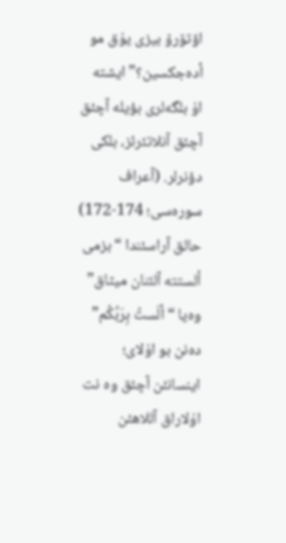اؤتۆرۆ بیزی یۇق مو أدەجکسین؟” ایشتە اۇ بلگەلری بؤیلە آچئق آچئق آنلاتئرئز، بلکی دؤنرلر. (آعراف سورەسی؛ 174-172)
حالق آراسئندا “بزمی ألستتە آلئنان میثاق” وەیا “ألَستُ بِرَبِّکُم” دەنن بو اۇلای؛ اینسانئن آچئق وە نت اۇلاراق آللاهئن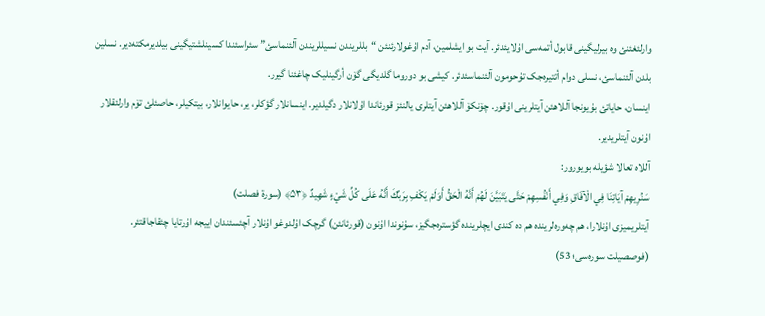وارلئغئنئ وە بیرلیگینی قابول أتمەسی اۇلایئدئر. آیت بو ایشلمین، آدم اۇغولارئنئن “بللریندن نسیللریندن آلئنماسئ” سئراسئندا کسینلشتیگینی بیلدیرمکتەدیر. نسلین بلدن آلئنماسئ، نسلی دوام أتتیرەجک تۇحومون آلئنماسئدئر. کیشی بو دوروما گلدیگی گۆن أرگینلیک چاغئنا گیرر.
اینسان، حایاتئ بۇیونجا آللاهئن آیتلرینی اۇقور. چۆنکۆ آللاهئن آیتلری یالنئز قورئاندا اۇلانلار دگیلدیر. اینسانلار گؤکلر، یر، حایوانلار، بیتکیلر، حاصئلئ تۆم وارلئقلار اۇنون آیتلریدیر.
آللاە تعالا شؤیلە بویورور:
سَنُرِيهِمْ آيَاتِنَا فِي الْآفَاقِ وَفِي أَنْفُسِهِمْ حَتَّى يَتَبَيَّنَ لَهُمْ أَنَّهُ الْحَقُّ أَوَلَمْ يَكْفِ بِرَبِّكَ أَنَّهُ عَلَى كُلِّ شَيْءٍ شَهِيدٌ ﴿۵۳﴾ (سورة فصلت)
آیتلریمیزی اۇنلارا، هم چەورەلریندە هم دە کندی ایچلریندە گؤسترەجگیز، سۇنوندا اۇنون (قورئانئن) گرچک اۇلدوغو اۇنلار آچئسئندان اییجە اۇرتایا چئقاجاقتئر. (فوصصیلت سورەسی؛ 53)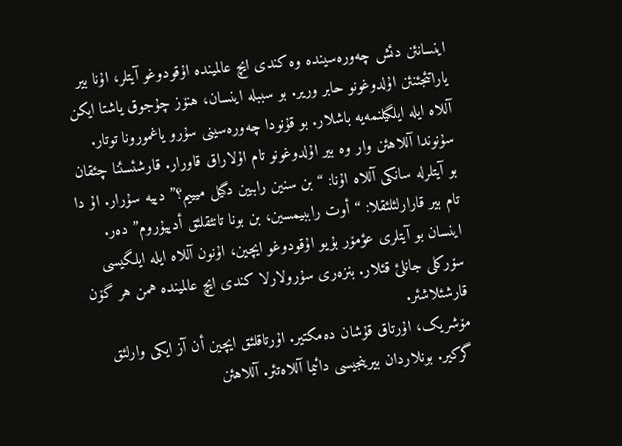اینسانئن دئش چەورەسیندە وە کندی ایچ عالمیندە اۇقودوغو آیتلر، اۇنا بیر یاراتئجئنئن اۇلدوغونو حابر وریر. بو سببلە اینسان، هنۆز چۇجوق یاشتا ایکن آللاە ایلە ایلگیلنمەیە باشلار. بو قۇنودا چەورەسینی سۇرو یاغمورونا توتار. سۇنوندا آللاهئن وار وە بیر اۇلدوغونو تام اۇلاراق قاورار. قارشئسئنا چئقان بو آیتلرلە سانکی آللاە اۇنا: “بن سنین راببین دگیل میییم؟” دییە سۇرار. اۇ دا تام بیر قارارلئلئقلا: “أوت راببیمسین، بن بونا تانئقلئق أدییۇروم” دەر. اینسان بو آیتلری عؤمۆر بۇیو اۇقودوغو ایچین، اۇنون آللاە ایلە ایلگیسی سۆرکلی جانلئ قئلار. بنزەری سۇرولارلا کندی ایچ عالمیندە همن هر گۆن قارشئلاشئر.
مۆشریک، اۇرتاق قۇشان دەمکتیر. اۇرتاقلئق ایچین أن آز ایکی وارلئق گرکیر. بونلاردان بیرینجیسی دائیما آللاەتئر. آللاهئن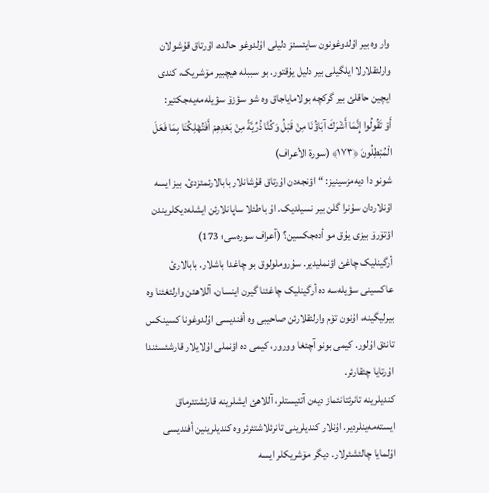وار وە بیر اۇلدوغونون سایئسئز دلیلی اۇلدوغو حالدە، اۇرتاق قۇشولان وارلئقلارلا ایلگیلی بیر دلیل یۇقتور. بو سببلە هیچبیر مۆشریک، کندی ایچین حاقلئ بیر گرکچە بولامایاجاق وە شو سؤزۆ سؤیلەمەیەجکتیر:
أَوْ تَقُولُوا إِنَّمَا أَشْرَكَ آبَاؤُنَا مِنْ قَبْلُ وَكُنَّا ذُرِّيَّةً مِنْ بَعْدِهِمْ أَفَتُهْلِكُنَا بِمَا فَعَلَ الْمُبْطِلُونَ ﴿۱۷۳﴾ (سورة الأعراف)
شونو دا دیەمزسینیز: “اؤنجەدن اۇرتاق قۇشانلار بابالارئمئزدئ. بیز ایسە اۇنلاردان سۇنرا گلن بیر نسیلدیک. اۇ باطئلا ساپانلارئن ایشلەدیکلریندن اؤتۆرۆ بیزی یۇق مو أدەجکسین؟ (آعراف سورەسی؛ 173)
أرگینلیک چاغئ اؤنملیدیر. سۇروملولوق بو چاغدا باشلار. بابالارئ عاکسینی سؤیلەسە دە أرگینلیک چاغئنا گیرن اینسان، آللاهئن وارلئغئنا وە بیرلیگینە، اۇنون تۆم وارلئقلارئن صاحیبی وە أفندیسی اۇلدوغونا کسینکس تانئق اۇلور. کیمی بونو آچئغا وورور، کیمی دە اؤنملی اۇلایلار قارشئسئندا اۇرتایا چئقارئر.
کندیلرینە تانرئتانئماز دیەن آتئیستلر، آللاهئ ایشلرینە قارئشتئرماق ایستەمەینلردیر. اۇنلار کندیلرینی تانرئلاشتئرئر وە کندیلرینین أفندیسی اۇلمایا چالئشئرلار. دیگر مۆشریکلر ایسە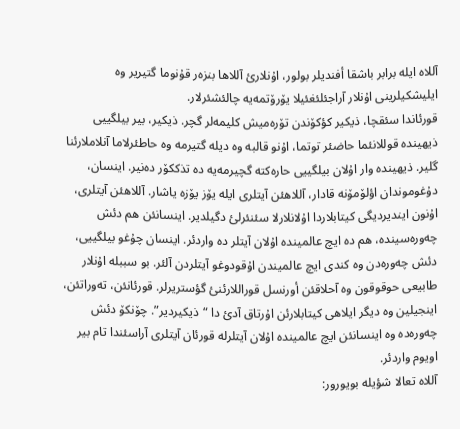آللاە ایلە برابر باشقا أفندیلر بولور، اۇنلارئ آللاها بنزەر قۇنوما گتیریر وە ایلیشکیلرینی اۇنلار آراجئلئغئیلا یۆرۆتمەیە چالئشئرلار.
قورئاندا سئقچا، ذیکیر کؤکۆندن تۆرەمیش کلیمەلر گچر. ذیکیر، بیر بیلگییی ذیهیندە قوللانئما حاضئر توتما، اۇنو قالبە وە دیلە گتیرمە وە حاطئرلاما آنلاملارئنا گلیر. ذیهیندە وار اۇلان بیلگییی حارەکتە گچیرمەیە دە تذککۆر دەنیر. اینسان، دۇغوموندان اؤلۆمۆنە قادار، آللاهئن آیتلری ایلە یۆز یۆزە یاشار. آللاهئن آیتلری، اۇنون ایندیردیگی کیتابلاردا اۇلانلارلا سئنئرلئ دگیلدیر. اینسانئن هم دئش چەورەسیندە، هم دە ایچ عالمیندە اۇلان آیتلر دە واردئر. اینسان چۇغو بیلگییی، دئش چەورەدن وە کندی ایچ عالمیندن اۇقودوغو آیتلردن آلئر. بو سببلە اۇنلار طابیعی حوقوقون وە آحلاقئن أورنسل قوراللارئنئ گؤستریرلر. قورئانئن، تەوراتئن، اینجیلین وە دیگر ایلاهی کیتابلارئن اۇرتاق آدئ دا “ذیکیردیر”. چۆنکۆ دئش چەورەدە وە اینسانئن ایچ عالمیندە اۇلان آیتلرلە قورئان آیتلری آراسئندا تام بیر اویوم واردئر.
آللاە تعالا شؤیلە بویورور: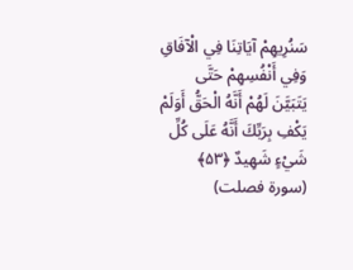سَنُرِيهِمْ آيَاتِنَا فِي الْآفَاقِ وَفِي أَنْفُسِهِمْ حَتَّى يَتَبَيَّنَ لَهُمْ أَنَّهُ الْحَقُّ أَوَلَمْ يَكْفِ بِرَبِّكَ أَنَّهُ عَلَى كُلِّ شَيْءٍ شَهِيدٌ ﴿۵۳﴾ (سورة فصلت)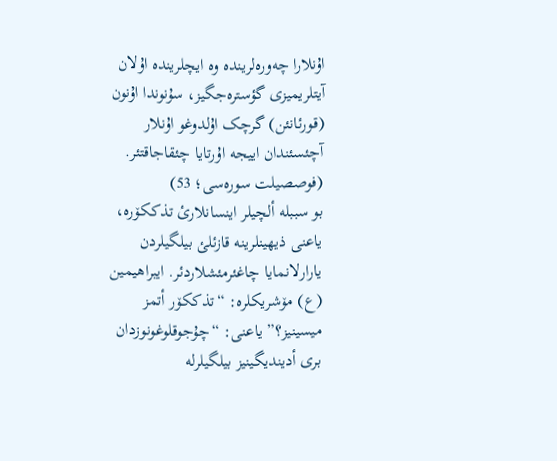اۇنلارا چەورەلریندە وە ایچلریندە اۇلان آیتلریمیزی گؤسترەجگیز، سۇنوندا اۇنون (قورئانئن) گرچک اۇلدوغو اۇنلار آچئسئندان اییجە اۇرتایا چئقاجاقتئر. (فوصصیلت سورەسی؛ 53)
بو سببلە ألچیلر اینسانلارئ تذککۆرە، یاعنی ذیهینلرینە قازئلئ بیلگیلردن یارارلانمایا چاغئرمئشلاردئر. ایبراهیمین (ع) مۆشریکلرە: “تذککۆر أتمز میسینیز؟” یاعنی: “چۇجوقلوغونوزدان بری أدیندیگینیز بیلگیلرلە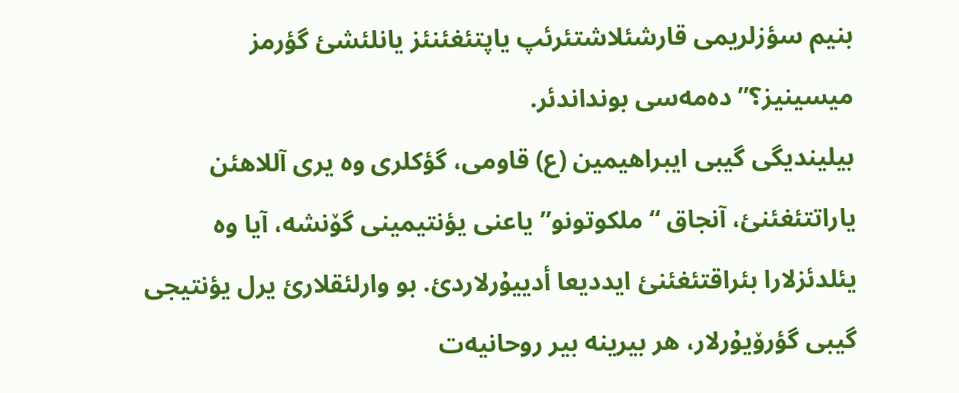بنیم سؤزلریمی قارشئلاشتئرئپ یاپتئغئنئز یانلئشئ گؤرمز میسینیز؟” دەمەسی بونداندئر.
بیلیندیگی گیبی ایبراهیمین (ع) قاومی، گؤکلری وە یری آللاهئن یاراتتئغئنئ، آنجاق “ملکوتونو” یاعنی یؤنتیمینی گۆنشە، آیا وە یئلدئزلارا بئراقتئغئنئ ایددیعا أدییۇرلاردئ. بو وارلئقلارئ یرل یؤنتیجی گیبی گؤرۆیۇرلار، هر بیرینە بیر روحانیەت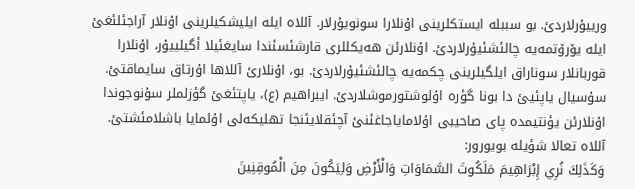ورییۇرلاردئ. بو سببلە ایستکلرینی اۇنلارا سونویۇرلار. آللاە ایلە ایلیشکیلرینی اۇنلار آراجئلئغئ ایلە یۆرۆتمەیە چالئشئیۇرلاردئ. اۇنلارئن هەیکللری قارشئسئندا سایغئیلا أگیلییۇر، اۇنلارا قوربانلار سوناراق ایلگیلرینی چکمەیە چالئشئیۇرلاردئ. بو، اۇنلارئ آللاها اۇرتاق سایماقتئ. سۇسیال یاپئیئ دا بونا گؤرە اۇلوشتورموشلاردئ. ایبراهیم (ع)، یاپتئغئ گؤزلملر سۇنوجوندا اۇنلارئن یؤنتیمدە پای صاحیبی اۇلامایاجاغئنئ آچئقلایئنجا تهلیکەلی اۇلمایا باشلامئشتئ.
آللاە تعالا شؤیلە بویورور:
وَكَذَلِكَ نُرِي إِبْرَاهِيمَ مَلَكُوتَ السَّمَاوَاتِ وَالْأَرْضِ وَلِيَكُونَ مِنَ الْمُوقِنِينَ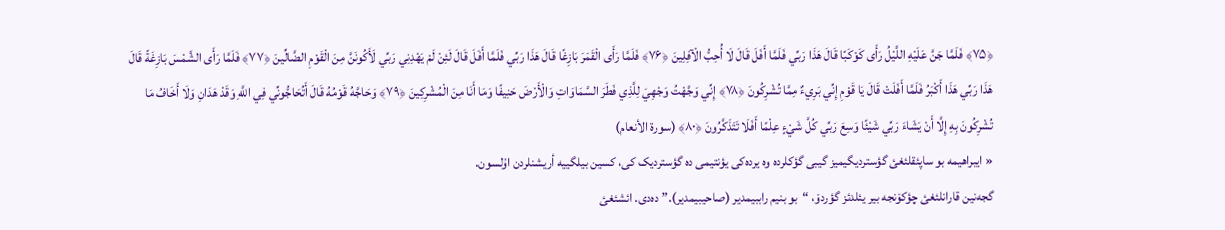﴿۷۵﴾ فَلَمَّا جَنَّ عَلَيْهِ اللَّيْلُ رَأَى كَوْكَبًا قَالَ هَذَا رَبِّي فَلَمَّا أَفَلَ قَالَ لَا أُحِبُّ الْآفِلِينَ ﴿۷۶﴾ فَلَمَّا رَأَى الْقَمَرَ بَازِغًا قَالَ هَذَا رَبِّي فَلَمَّا أَفَلَ قَالَ لَئِنْ لَمْ يَهْدِنِي رَبِّي لَأَكُونَنَّ مِنَ الْقَوْمِ الضَّالِّينَ ﴿۷۷﴾ فَلَمَّا رَأَى الشَّمْسَ بَازِغَةً قَالَ هَذَا رَبِّي هَذَا أَكْبَرُ فَلَمَّا أَفَلَتْ قَالَ يَا قَوْمِ إِنِّي بَرِيءٌ مِمَّا تُشْرِكُونَ ﴿۷۸﴾ إِنِّي وَجَّهْتُ وَجْهِيَ لِلَّذِي فَطَرَ السَّمَاوَاتِ وَالْأَرْضَ حَنِيفًا وَمَا أَنَا مِنَ الْمُشْرِكِينَ ﴿۷۹﴾ وَحَاجَّهُ قَوْمُهُ قَالَ أَتُحَاجُّونِّي فِي اللَّهِ وَقَدْ هَدَانِ وَلَا أَخَافُ مَا تُشْرِكُونَ بِهِ إِلَّا أَنْ يَشَاءَ رَبِّي شَيْئًا وَسِعَ رَبِّي كُلَّ شَيْءٍ عِلْمًا أَفَلَا تَتَذَكَّرُونَ ﴿۸۰﴾ (سورة الأنعام)
« ایبراهیمە بو ساپئقلئغئ گؤستردیگیمیز گیبی گؤکلردە وە یردەکی یؤنتیمی دە گؤستردیک کی، کسین بیلگییە أریشنلردن اۇلسون.
گجەنین قارانلئغئ چؤکۆنجە بیر یئلدئز گؤردۆ، “بو بنیم راببیمدیر (صاحیبیمدیر).” دەدی. ائشئغئ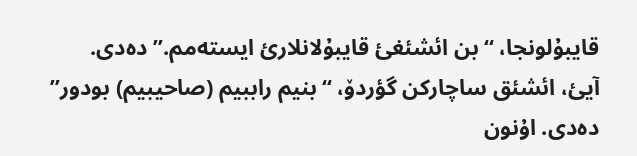قایبۇلونجا، “بن ائشئغئ قایبۇلانلارئ ایستەمم.” دەدی.
آیئ، ائشئق ساچارکن گؤردۆ، “بنیم راببیم (صاحیبیم) بودور” دەدی. اۇنون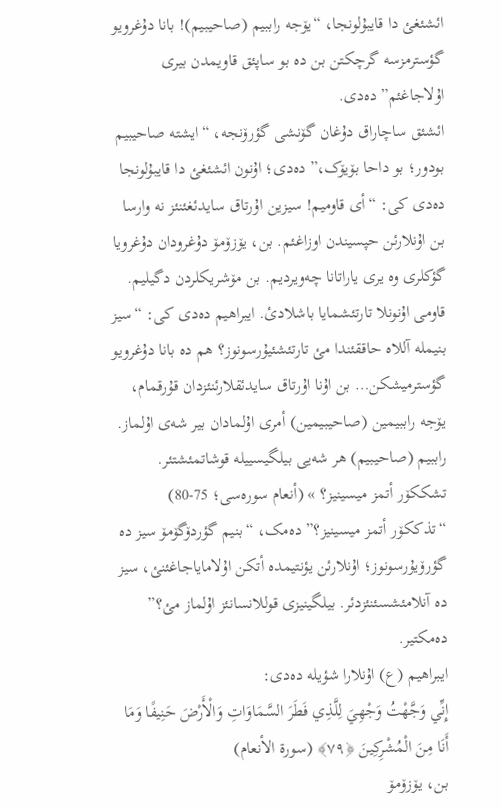ائشئغئ دا قایبۇلونجا، “یۆجە راببیم (صاحیبیم)! بانا دۇغرویو گؤسترمزسە گرچکتن بن دە بو ساپئق قاویمدن بیری اۇلاجاغئم” دەدی.
ائشئق ساچاراق دۇغان گۆنشی گؤرۆنجە، “ایشتە صاحیبیم بودور؛ بو داحا بۆیۆک،” دەدی؛ اۇنون ائشئغئ دا قایبۇلونجا دەدی کی: “أی قاومیم! سیزین اۇرتاق سایدئغئنئز نە وارسا بن اۇنلارئن حپسیندن اوزاغئم. بن، یۆزۆمۆ دۇغرودان دۇغرویا گؤکلری وە یری یاراتانا چەویردیم. بن مۆشریکلردن دگیلیم.
قاومی اۇنونلا تارتئشمایا باشلادئ. ایبراهیم دەدی کی: “سیز بنیملە آللاە حاققئندا مئ تارتئشئیۇرسونوز؟ هم دە بانا دۇغرویو گؤسترمیشکن… بن اۇنا اۇرتاق سایدئقلارئنئزدان قۇرقمام، یۆجە راببیمین (صاحیبیمین) أمری اۇلمادان بیر شەی اۇلماز. راببیم (صاحیبیم) هر شەیی بیلگیسییلە قوشاتمئشتئر. تشککۆر أتمز میسینیز؟ » (أنعام سورەسی؛ 75-80)
“تذککۆر أتمز میسینیز؟” دەمک، “بنیم گؤردۆگۆمۆ سیز دە گؤرۆیۇرسونوز؛ اۇنلارئن یؤنتیمدە أتکن اۇلامایاجاغئنئ، سیز دە آنلامئشسئنئزدئر. بیلگینیزی قوللانسانئز اۇلماز مئ؟” دەمکتیر.
ایبراهیم (ع) اۇنلارا شؤیلە دەدی:
إِنِّي وَجَّهْتُ وَجْهِيَ لِلَّذِي فَطَرَ السَّمَاوَاتِ وَالْأَرْضَ حَنِيفًا وَمَا أَنَا مِنَ الْمُشْرِكِينَ ﴿۷۹﴾ (سورة الأنعام)
بن، یۆزۆمۆ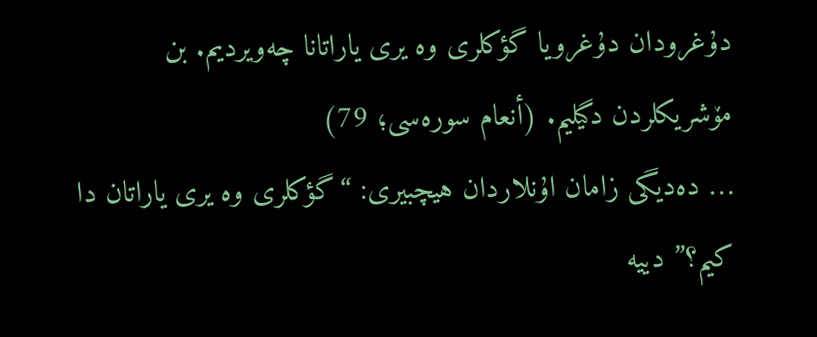دۇغرودان دۇغرویا گؤکلری وە یری یاراتانا چەویردیم. بن مۆشریکلردن دگیلیم. (أنعام سورەسی؛ 79)
… دەدیگی زامان اۇنلاردان هیچبیری: “گؤکلری وە یری یاراتان دا کیم؟” دییە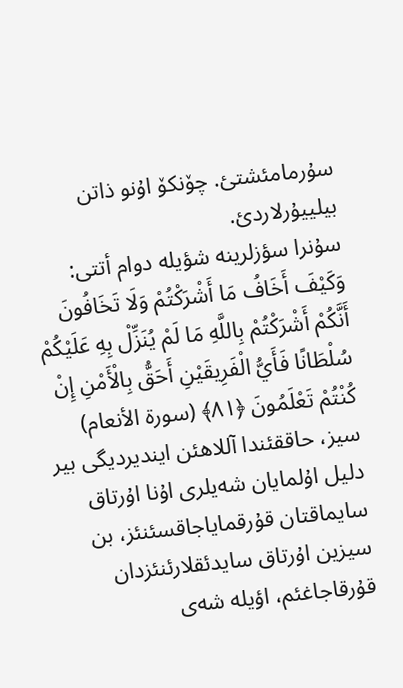سۇرمامئشتئ. چۆنکۆ اۇنو ذاتن بیلییۇرلاردئ.
سۇنرا سؤزلرینە شؤیلە دوام أتتی:
وَكَيْفَ أَخَافُ مَا أَشْرَكْتُمْ وَلَا تَخَافُونَ أَنَّكُمْ أَشْرَكْتُمْ بِاللَّهِ مَا لَمْ يُنَزِّلْ بِهِ عَلَيْكُمْ سُلْطَانًا فَأَيُّ الْفَرِيقَيْنِ أَحَقُّ بِالْأَمْنِ إِنْ كُنْتُمْ تَعْلَمُونَ ﴿۸۱﴾ (سورة الأنعام)
سیز، حاققئندا آللاهئن ایندیردیگی بیر دلیل اۇلمایان شەیلری اۇنا اۇرتاق سایماقتان قۇرقمایاجاقسئنئز، بن سیزین اۇرتاق سایدئقلارئنئزدان قۇرقاجاغئم، اؤیلە شەی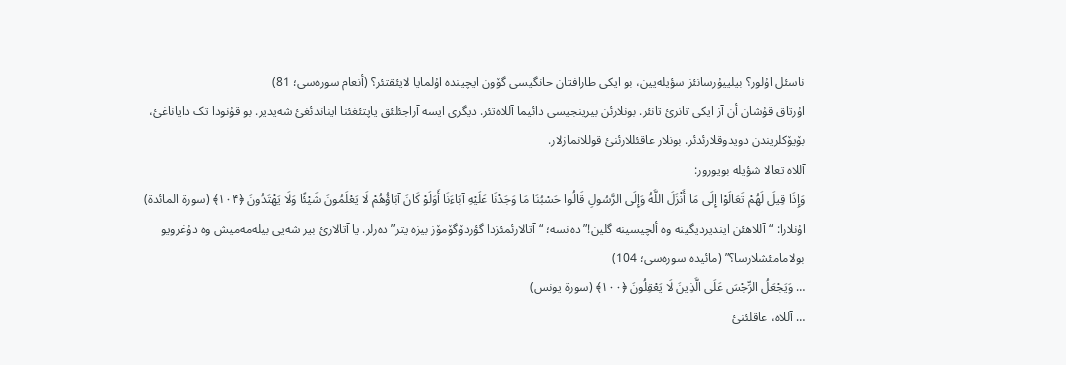ناسئل اۇلور؟ بیلییۇرسانئز سؤیلەیین، بو ایکی طارافتان حانگیسی گۆون ایچیندە اۇلمایا لایئقتئر؟ (أنعام سورەسی؛ 81)
اۇرتاق قۇشان أن آز ایکی تانرئ تانئر. بونلارئن بیرینجیسی دائیما آللاەتئر. دیگری ایسە آراجئلئق یاپتئغئنا ایناندئغئ شەیدیر. بو قۇنودا تک دایاناغئ، بۆیۆکلریندن دویدوقلارئدئر. بونلار عاقئللارئنئ قوللانمازلار.
آللاە تعالا شؤیلە بویورور:
وَإِذَا قِيلَ لَهُمْ تَعَالَوْا إِلَى مَا أَنْزَلَ اللَّهُ وَإِلَى الرَّسُولِ قَالُوا حَسْبُنَا مَا وَجَدْنَا عَلَيْهِ آبَاءَنَا أَوَلَوْ كَانَ آبَاؤُهُمْ لَا يَعْلَمُونَ شَيْئًا وَلَا يَهْتَدُونَ ﴿۱۰۴﴾ (سورة المائدة)
اۇنلارا: “آللاهئن ایندیردیگینە وە ألچیسینە گلین!” دەنسە؛ “آتالارئمئزدا گؤردۆگۆمۆز بیزە یتر” دەرلر. یا آتالارئ بیر شەیی بیلەمەمیش وە دۇغرویو بولامامئشلارسا؟” (مائیدە سورەسی؛ 104)
… وَيَجْعَلُ الرِّجْسَ عَلَى الَّذِينَ لَا يَعْقِلُونَ ﴿۱۰۰﴾ (سورة یونس)
… آللاە، عاقلئنئ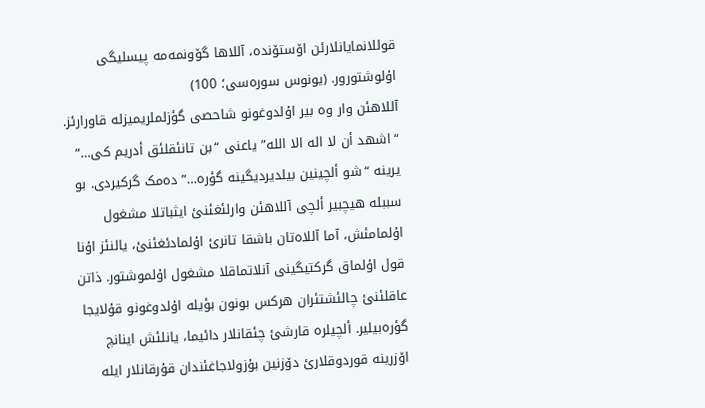قوللانمایانلارئن اۆستۆندە، آللاها گۆونمەمە پیسلیگی اۇلوشتورور. (یونوس سورەسی؛ 100)
آللاهئن وار وە بیر اۇلدوغونو شاحصی گؤزلملریمیزلە قاورارئز. “اشهد أن لا الە الا اللە” یاعنی “بن تانئقلئق أدریم کی…” یرینە “شو ألچینین بیلدیردیگینە گؤرە…” دەمک گرکیردی. بو سببلە هیچبیر ألچی آللاهئن وارلئغئنئ ایثباتلا مشغول اۇلمامئش، آما آللاەتان باشقا تانرئ اۇلمادئغئنئ، یالنئز اۇنا قول اۇلماق گرکتیگینی آنلاتماقلا مشغول اۇلموشتور. ذاتن عاقلئنئ چالئشتئران هرکس بونون بؤیلە اۇلدوغونو قۇلایجا گؤرەبیلیر. ألچیلرە قارشئ چئقانلار دائیما، یانلئش اینانچ اۆزرینە قوردوقلارئ دۆزنین بۇزولاجاغئندان قۇرقانلار ایلە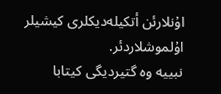اۇنلارئن أتکیلەدیکلری کیشیلر اۇلموشلاردئر.
نبییە وە گتیردیگی کیتابا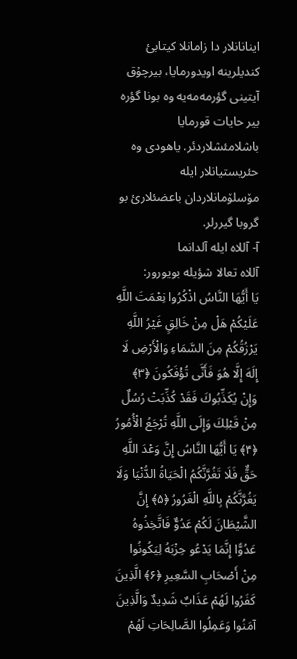اینانانلار دا زامانلا کیتابئ کندیلرینە اویدورمایا، بیرچۇق آیتینی گؤرمەمەیە وە بونا گؤرە بیر حایات قورمایا باشلامئشلاردئر. یاهودی وە حئریستیانلار ایلە مۆسلۆمانلاردان باعضئلارئ بو گروبا گیررلر.
آ- آللاە ایلە آلدانما
آللاە تعالا شؤیلە بویورور:
يَا أَيُّهَا النَّاسُ اذْكُرُوا نِعْمَتَ اللَّهِ عَلَيْكُمْ هَلْ مِنْ خَالِقٍ غَيْرُ اللَّهِ يَرْزُقُكُمْ مِنَ السَّمَاءِ وَالْأَرْضِ لَا إِلَهَ إِلَّا هُوَ فَأَنَّى تُؤْفَكُونَ ﴿۳﴾ وَإِنْ يُكَذِّبُوكَ فَقَدْ كُذِّبَتْ رُسُلٌ مِنْ قَبْلِكَ وَإِلَى اللَّهِ تُرْجَعُ الْأُمُورُ ﴿۴﴾ يَا أَيُّهَا النَّاسُ إِنَّ وَعْدَ اللَّهِ حَقٌّ فَلَا تَغُرَّنَّكُمُ الْحَيَاةُ الدُّنْيَا وَلَا يَغُرَّنَّكُمْ بِاللَّهِ الْغَرُورُ ﴿۵﴾ إِنَّ الشَّيْطَانَ لَكُمْ عَدُوٌّ فَاتَّخِذُوهُ عَدُوًّا إِنَّمَا يَدْعُو حِزْبَهُ لِيَكُونُوا مِنْ أَصْحَابِ السَّعِيرِ ﴿۶﴾ الَّذِينَ كَفَرُوا لَهُمْ عَذَابٌ شَدِيدٌ وَالَّذِينَ آمَنُوا وَعَمِلُوا الصَّالِحَاتِ لَهُمْ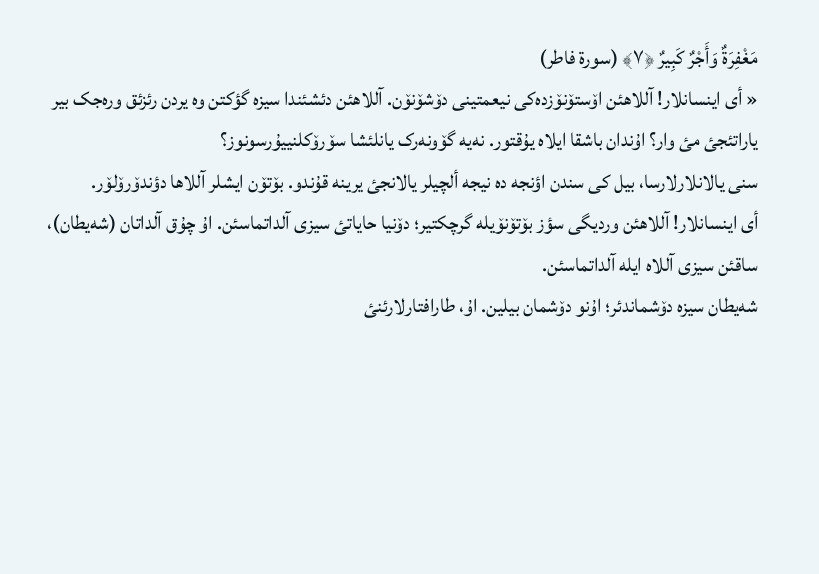مَغْفِرَةٌ وَأَجْرٌ كَبِيرٌ ﴿۷﴾ (سورة فاطر)
« أی اینسانلار! آللاهئن اۆستۆنۆزدەکی نیعمتینی دۆشۆنۆن. آللاهئن دئشئندا سیزە گؤکتن وە یردن رئزئق ورەجک بیر یاراتئجئ مئ وار؟ اۇندان باشقا ایلاە یۇقتور. نەیە گۆونەرک یانلئشا سۆرۆکلنییۇرسونوز؟
سنی یالانلارلارسا، بیل کی سندن اؤنجە دە نیجە ألچیلر یالانجئ یرینە قۇندو. بۆتۆن ایشلر آللاها دؤندۆرۆلۆر.
أی اینسانلار! آللاهئن وردیگی سؤز بۆتۆنۆیلە گرچکتیر؛ دۆنیا حایاتئ سیزی آلداتماسئن. اۇ چۇق آلداتان (شەیطان)، ساقئن سیزی آللاە ایلە آلداتماسئن.
شەیطان سیزە دۆشماندئر؛ اۇنو دۆشمان بیلین. اۇ، طارافتارلارئنئ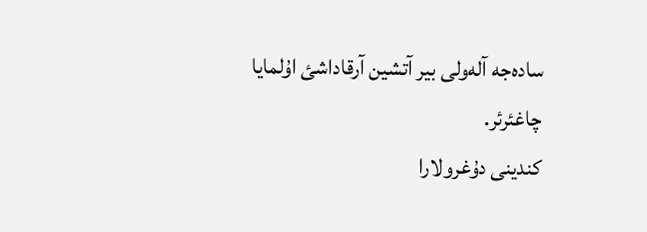سادەجە آلەولی بیر آتشین آرقاداشئ اۇلمایا چاغئرئر.
کندینی دۇغرولارا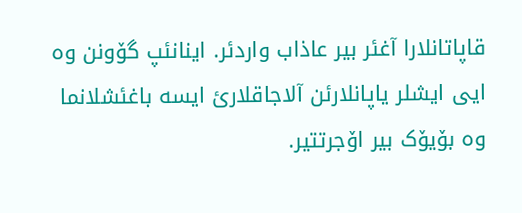قاپاتانلارا آغئر بیر عاذاب واردئر. اینانئپ گۆونن وە ایی ایشلر یاپانلارئن آلاجاقلارئ ایسە باغئشلانما وە بۆیۆک بیر اۆجرتتیر.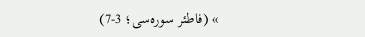» (فاطئر سورەسی؛ 3-7)